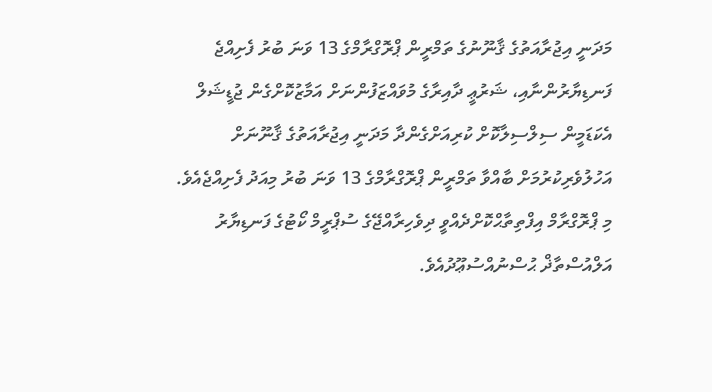މަދަނީ އިޖުރާއަތުގެ ޤާނޫނުގެ ތަމްރީން ޕްރޮގްރާމްގެ 13 ވަނަ ބުރު ފެށިއްޖެ
ފަނޑިޔާރުންނާއި، ޝަރުޢީ ދާއިރާގެ މުވައްޒަފުންނަށް އަމާޒުކޮށްގެން ޖުޑީޝަލް އެކަޑަމީން ސިލްސިލާކޮށް ކުރިއަށްގެންދާ މަދަނީ އިޖުރާއަތުގެ ޤާނޫނަށް އަހުލުވެރިކުރުމަށް ބާއްވާ ތަމްރީން ޕްރޮގްރާމްގެ 13 ވަނަ ބުރު މިއަދު ފެށިއްޖެއެވެ. މި ޕްރޮގްރާމް އިފްތިތާޙްކޮށްދެއްވީ ދިވެހިރާއްޖޭގެ ސުޕްރީމް ކޯޓުގެ ފަނޑިޔާރު އަލްއުސްތާޛް ޙުސްނުއްސުޢޫދުއެވެ.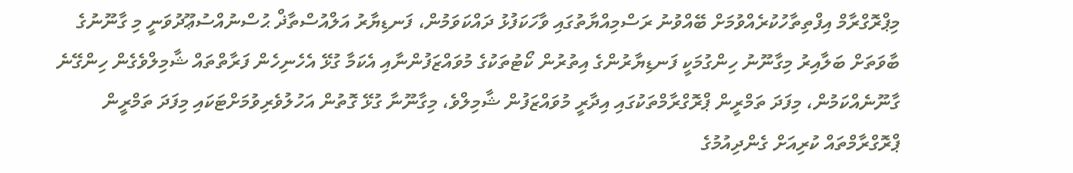މިޕްރޮގްރާމް އިފްތިތާހުކުރެއްވުމަށް ބޭއްވުނު ރަސްމިއްޔާތުގައި ވާހަކަފުޅު ދައްކަވަމުން، ފަނޑިޔާރު އަލްއުސްތާޛް ޙުސްނުއްސުޢޫދުވަނީ މި ގާނޫނުގެ ބާވަތަށް ބަލާއިރު މިގާނޫނު ހިންގުމަކީ ފަނޑިޔާރުންގެ އިތުރުން ކޯޓުތަކުގެ މުވައްޒަފުންނާއި އެކަމާ ގުޅޭ އެހެނިހެން ފަރާތްތައް ޝާމިލްވެގެން ހިންގޭނެ ގާނޫނެއްކަމުން، މިފަދަ ތަމްރީން ޕްރޮގްރާމްތަކުގައި އިދާރީ މުވައްޒަފުން ޝާމިލްވެ، މިގާނޫނާ ގުޅޭ ގޮތުން އަހުލުވެރިވުމަށްޓަކައި މިފަދަ ތަމްރީން ޕްރޮގްރާމްތައް ކުރިއަށް ގެންދިއުމުގެ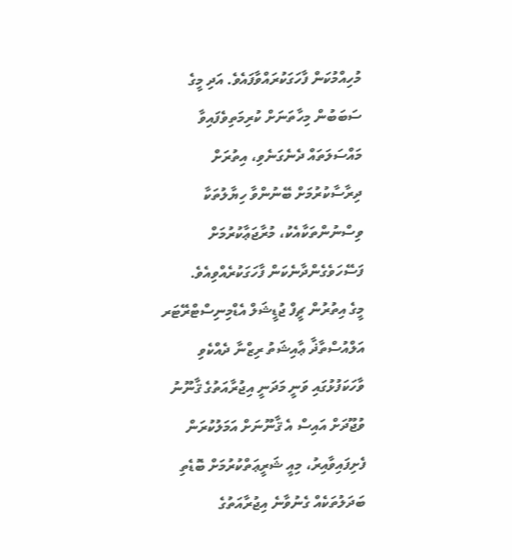މުހިއްމުކަން ފާހަގަކުރައްވާފައެވެ. އަދި މީގެ ސަބަބުން މިހާތަނަށް ކުރިމަތިވެފައިވާ މައްސަލަތައް ދެނެގަނެވި، އިތުރަށް ދިރާސާކުރުމަށް ބޭނުންވާ ހިޔާލުތަކާ ވިސްނުންތަކާއެކު، މުރާޖަޢާކުރުމަށް ފަސޭހަވެގެންދާނެކަން ފާހަގަކުރެއްވިއެވެ.
މީގެ އިތުރުން ޗީފް ޖުޑީޝަލް އެޑްމިނިސްޓްރޭޓަރ އަލްއުސްތާޛާ ޢާއިޝަތު ރިޒްނާ ދެއްކެވި ވާހަކަފުޅުގައި ވަނީ މަދަނީ އިޖުރާއަތުގެ ޤާނޫނު ވުޖޫދަށް އައިސް އެ ޤާނޫނަށް އަމަލުކުރަން ފެށިފައިވާއިރު، މިއީ ޝަރީޢަތްކުރުމަށް ބޮޑެތި ބަދަލުތަކެއް ގެނުވާނެ އިޖުރާއަތުގެ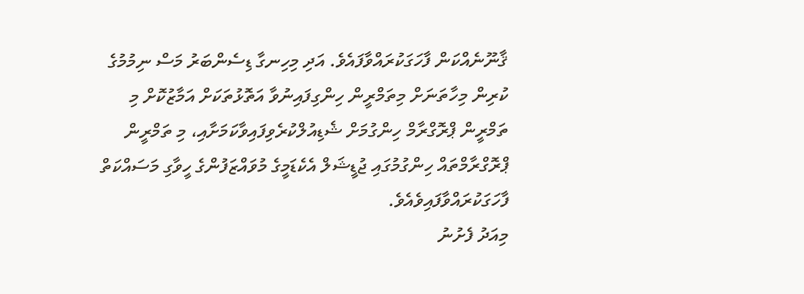ޤާނޫނެއްކަން ފާހަގަކުރައްވާފައެވެ. އަދި މިހިނގާ ޑިސެންބަރު މަސް ނިމުމުގެ ކުރިން މިހާތަނަށް މިތަމްރީން ހިންގިފައިނުވާ އަތޮޅުތަކަށް އަމާޒުކޮށް މި ތަމްރީން ޕްރޮގްރާމް ހިންގުމަށް ޝެޑިއުލްކުރެވިފައިވާކަމަށާއި، މި ތަމްރީން ޕްރޮގްރާމްތައް ހިންގުމުގައި ޖުޑީޝަލް އެކެޑަމީގެ މުވައްޒަފުންގެ ހީވާގި މަސައްކަތް ފާހަގަކުރައްވާފައިވެއެވެ.
މިއަދު ފެށުނު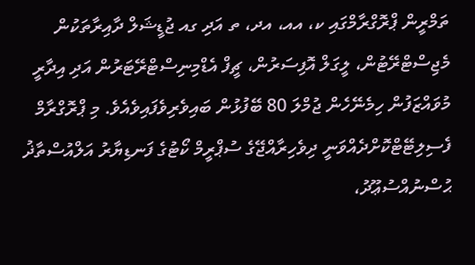ތަމްރީން ޕްރޮގްރާމްގައި ކ، އއ، އދ، ތ އަދި ގއ ޖުޑީޝަލް ދާއިރާތަކުން މެޖިސްޓްރޭޓުން، ލީގަލް އޮފިސަރުން، ޗީފް އެޑްމިނިސްޓްރޭޓަރުން އަދި އިދާރީ މުވައްޒަފުން ހިމެނޭހެން ޖުމްލަ 80 ބޭފުޅުން ބައިވެރިވެފައިވެއެވެ. މި ޕްރޮގްރާމް ފެސިލިޓޭޓްކޮށްދެއްވަނީ ދިވެހިރާއްޖޭގެ ސުޕްރީމް ކޯޓުގެ ފަނޑިޔާރު އަލްއުސްތާޛު ޙުސްނުއްސުޢޫދު،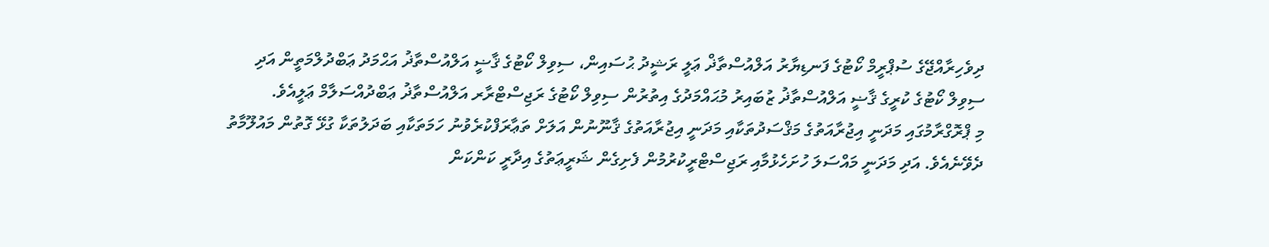ދިވެހިރާއްޖޭގެ ސުޕްރީމް ކޯޓުގެ ފަނޑިޔާރު އަލްއުސްތާޛް ޢަލީ ރަޝީދު ޙުސައިން، ސިވިލް ކޯޓުގެ ޤާޟީ އަލްއުސްތާޛު އަޙްމަދު ޢަބްދުލްމަތީން އަދި ސިވިލް ކޯޓުގެ ކުރީގެ ޤާޟީ އަލްއުސްތާޛު ޒުބައިރު މުޙައްމަދުގެ އިތުރުން ސިވިލް ކޯޓުގެ ރަޖިސްޓްރާރ އަލްއުސްތާޛު ޢަބްދުއްސަލާމް ޢަލީއެވެ.
މި ޕްރޮގްރާމުގައި މަދަނީ އިޖުރާއަތުގެ މަޤްސަދުތަކާއި މަދަނީ އިޖުރާއަތުގެ ޤާނޫނުން އަލަށް ތަޢާރަފްކުރެވުނު ހަމަތަކާއި ބަދަލުތަކާ ގުޅޭ ގޮތުން މައުލޫމާތު ދެވޭނެއެވެ. އަދި މަދަނީ މައްސަލަ ހުށަހެޅުމާއި ރަޖިސްޓްރީކުރުމުން ފެށިގެން ޝަރީޢަތުގެ އިދާރީ ކަންކަން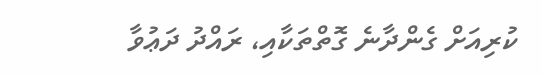ކުރިއަށް ގެންދާނެ ގޮތްތަކާއި، ރައްދު ދަޢުވާ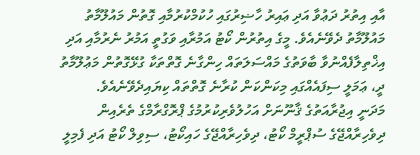އާއި އިތުރު ދަޢުވާ އަދި ޢައިރު ހާޟިރުގައި ހުކުމްކުރުމާއި ގޮތުން މައުލޫމާތު މައުލޫމާތު ދެވޭނެއެވެ. މީގެ އިތުރުން ކޯޓު އަމުރާއި ވަގުތީ އަމުރު ނެރުމާއި އަދި އިޚްތިލާފެއްނުވާ ބާވަތުގެ މައްސަލަތައް ހިންގާނެ ގޮތްތަކާ ގުޅޭގޮތުން މަޢުލޫމާތު ދީ، ޢަމަލީ ސިފައެއްގައި މިކަންކަން ކުރާނެ ގޮތްތައް ކިޔައިދެވޭނެއެވެ.
މަދަނީ އިޖުރާއަތުގެ ޤާނޫނަށް އަހުލުވެރިކުރުމުގެ ޕްރޮގްރާމްގެ ތެރެއިން ދިވެހިރާއްޖޭގެ ސުޕްރީމް ކޯޓު، ދިވެހިރާއްޖޭގެ ހައިކޯޓު، ސިވިލް ކޯޓު އަދި ފެމިލީ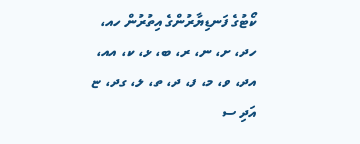ކޯޓުގެ ފަނޑިޔާރުންގެ އިތުރުން ހއ، ހދ، ށ، ނ، ރ، ބ، ޅ، ކ، އއ، އދ، ވ، މ، ފ، ދ، ތ، ލ، ގދ، ޏ އަދި ސ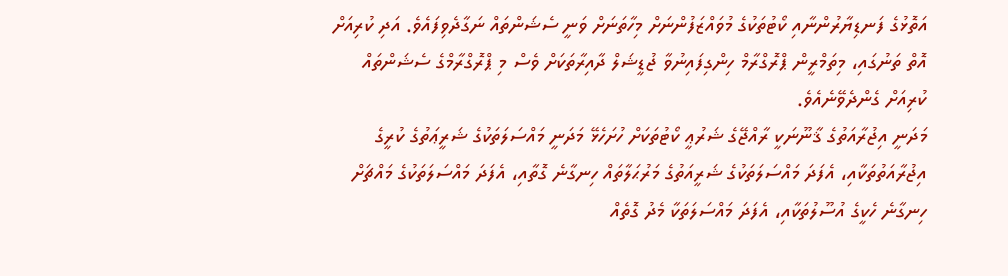އަތޮޅުގެ ފަނޑިޔާރުންނާއި ކޯޓުތަކުގެ މުވައްޒަފުންނަށް މިހާތަނަށް ވަނީ ސެޝަންތައް ނަގާދެވިފައެވެ. އަދި ކުރިއަށް އޮތް ތަނުގައި، މިތަމްރީން ޕްރޮގްރާމް ހިންގިފައިނުވާ ޖުޑީޝަލް ދާއިރާތަކަށް ވެސް މި ޕްރޮގްރާމްގެ ސެޝަންތައް ކުރިއަށް ގެންދެވޭނެއެވެ.
މަދަނީ އިޖުރާއަތުގެ ޤާނޫނަކީ ރާއްޖޭގެ ޝަރުޢީ ކޯޓުތަކަށް ހުށަހެޅޭ މަދަނީ މައްސަލަތަކުގެ ޝަރީޢަތުގެ ކުރީގެ އިޖުރާއަތުތަކާއި، އެފަދަ މައްސަލަތަކުގެ ޝަރީއަތުގެ މަރުޙަލާތައް ހިނގާނެ ގޮތާއި، އެފަދަ މައްސަލަތަކުގެ މައްޗަށް ހިނގާނެ ހެކީގެ އުސޫލުތަކާއި، އެފަދަ މައްސަލަތަކާ މެދު ގޮތެއް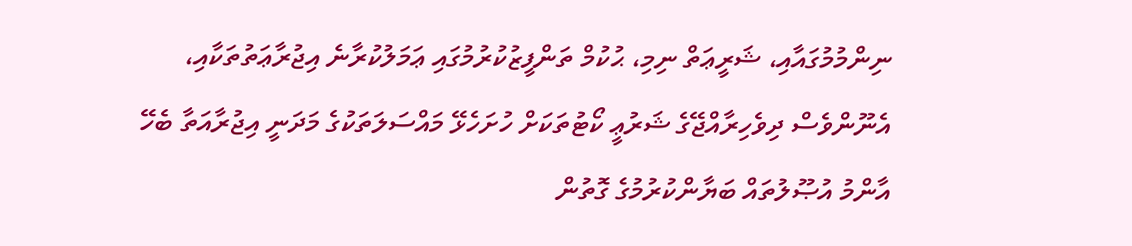ނިންމުމުގައާއި، ޝަރީޢަތް ނިމި، ޙުކުމް ތަންފީޒުކުރުމުގައި ޢަމަލުކުރާނެ އިޖުރާޢަތުތަކާއި، އެނޫންވެސް ދިވެހިރާއްޖޭގެ ޝަރުޢީ ކޯޓުތަކަށް ހުށަހެޅޭ މައްސަލަތަކުގެ މަދަނީ އިޖުރާއަތާ ބެހޭ އާންމު އުޞޫލުތައް ބަޔާންކުރުމުގެ ގޮތުން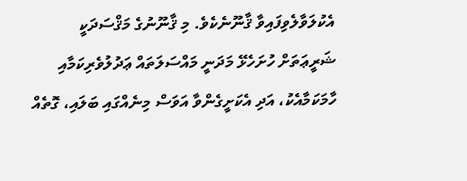އެކުލަވާލެވިފައިވާ ޤާނޫނެކެވެ. މި ޤާނޫނުގެ މަޤްސަދަކީ ޝަރީޢަތަށް ހުށަހެޅޭ މަދަނީ މައްސަލަތައް ޢަދުލުވެރިކަމާއި ހާމަކަމާއެކު، އަދި އެކަށީގެންވާ އަވަސް މިނެއްގައި ބަލައި، ގޮތެއް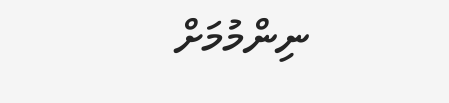ނިންމުމަށް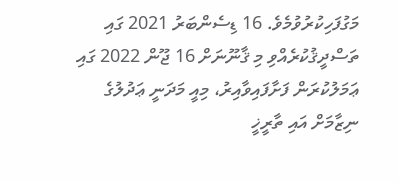މަގުފަހިކުރުވުމެވެ. 16 ޑިސެންބަރު 2021 ގައި ތަސްދީޤުކުރެއްވި މި ޤާނޫނަށް 16 ޖޫން 2022 ގައި ޢަމަލުކުރަން ފަށާފައިވާއިރު، މިއީ މަދަނީ ޢަދުލުގެ ނިޒާމަށް އައި ތާރީޚީ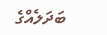ބަދަލެއްގެ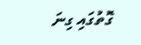ގޮތުގައި ގިނަ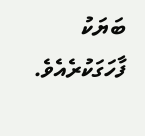ބަޔަކު ފާހަގަކުރެއެވެ.